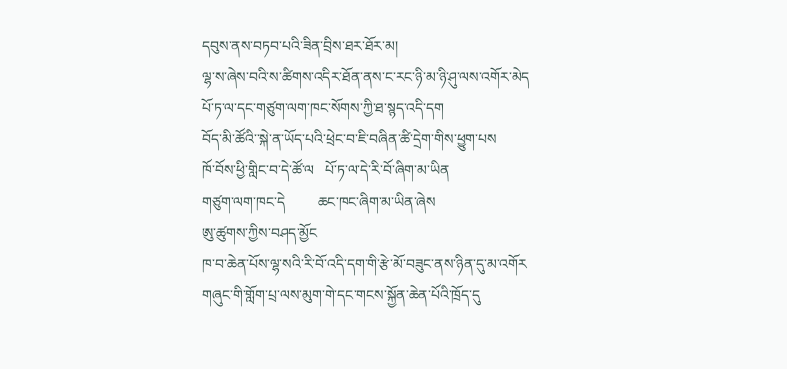དབུས་ནས་བཏབ་པའི་ཟིན་བྲིས་ཐར་ཐོར་མ།
ལྷ་ས་ཞེས་བའི་ས་ཚིགས་འདིར་ཐོན་ནས་ང་རང་ཉི་མ་ཉི་ཤུ་ལས་འགོར་མེད
པོ་ཏ་ལ་དང་གཙུག་ལག་ཁང་སོགས་ཀྱི་ཐ་སྙད་འདི་དག
བོད་མི་ཚོའི་་སྐེ་ན་ཡོད་པའི་ཕྲེང་བ་ཇི་བཞིན་ཚི་དྲེག་གིས་ཕྱུག་པས
ཁོ་བོས་ཕྱི་གླིང་བ་དེ་ཚོ་ལ   པོ་ཏ་ལ་དེ་རི་བོ་ཞིག་མ་ཡིན
གཙུག་ལག་ཁང་དེ         ཆང་ཁང་ཞིག་མ་ཡིན་ཞེས
ཨུ་ཚུགས་ཀྱིས་བཤད་མྱོང
ཁ་བ་ཆེན་པོས་ལྷ་སའི་རི་བོ་འདི་དག་གི་རྩེ་མོ་བཟུང་ནས་ཉིན་དུ་མ་འགོར
གཞུང་གི་གློག་པྲ་ལས་མུག་གེ་དང་གངས་སྐྱོན་ཆེན་པོའི་ཁྲོད་དུ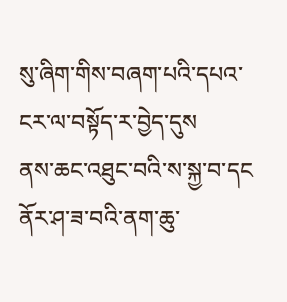སུ་ཞིག་གིས་བཞག་པའི་དཔའ་ངར་ལ་བསྟོད་ར་བྱེད་དུས
ནས་ཆང་འཐུང་བའི་ས་སྐྱ་བ་དང    ནོར་ཤ་ཟ་བའི་ནག་ཆུ་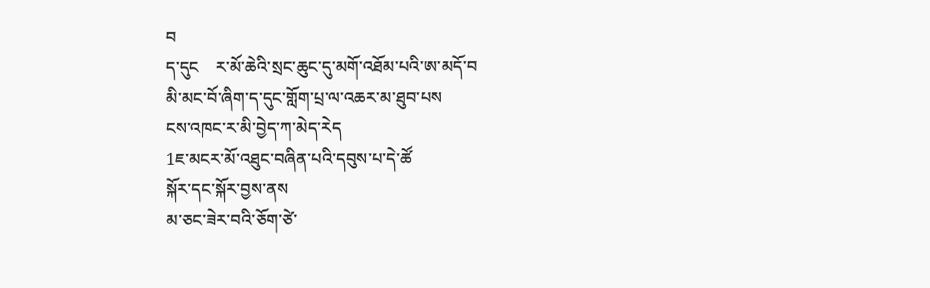བ
ད་དུང    ར་མོ་ཆེའི་སྲང་ཆུང་དུ་མགོ་འཐོམ་པའི་ཨ་མདོ་བ
མི་མང་བོ་ཞིག་ད་དུང་གློག་པྲ་ལ་འཆར་མ་ཐུབ་པས
ངས་འཁང་ར་མི་བྱེད་ཀ་མེད་རེད
1ཇ་མངར་མོ་འཐུང་བཞིན་པའི་དབུས་པ་དེ་ཚོ
སྐོར་དང་སྐོར་བྱས་ནས
མ་ཅང་ཟེར་བའི་ཅོག་ཙེ་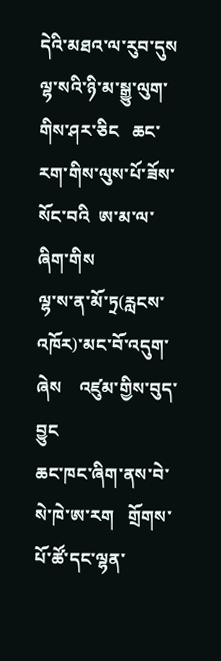དེའི་མཐའ་ལ་རུབ་དུས
ལྷ་སའི་ཉི་མ་སྒྱུ་ལུག་གིས་ཤར་ཅིང   ཆང་རག་གིས་ལུས་པོ་ཟོས་སོང་བའི  ཨ་མ་ལ་ཞིག་གིས
ལྷ་ས་ན་མོ་ཏྲ(རླངས་འཁོར)་མང་བོ་འདུག་ཞེས    འཛུམ་གྱིས་བུད་བྱུང
ཆང་ཁང་ཞིག་ནས་བེ་སེ་ཁེ་ཨ་རག   གྲོགས་པོ་ཚོ་དང་ལྷན་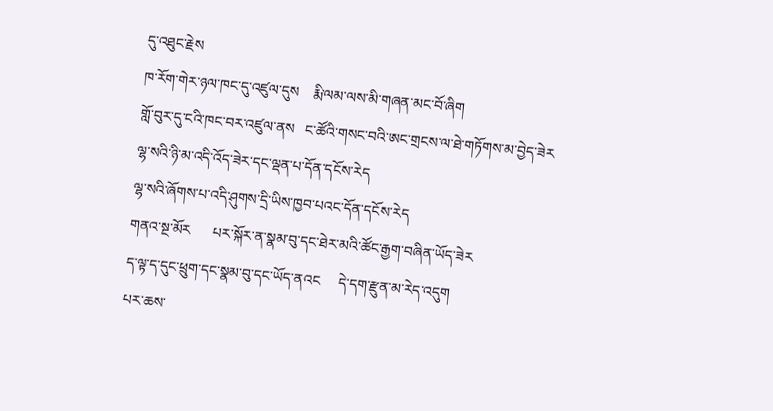དུ་འཐུང་རྗེས
ཁ་རོག་གེར་ཉལ་ཁང་དུ་འཛུལ་དུས    རྨི་ལམ་ལས་མི་གཞན་མང་བོ་ཞིག
གློ་བུར་དུ་ངའི་ཁང་བར་འཛུལ་ནས   ང་ཚོའི་གསང་བའི་ཨང་གྲངས་ལ་ཐེ་གཏོགས་མ་བྱེད་ཟེར
ལྷ་སའི་ཉི་མ་འདི་འོད་ཟེར་དང་ལྡན་པ་དོན་དངོས་རེད
ལྷ་སའི་ཞོགས་པ་འདི་ཤུགས་དྲི་ཡིས་ཁྱབ་པའང་དོན་དངོས་རེད
གནའ་སྔ་མོར      པར་སྐོར་ན་སྣམ་བུ་དང་ཐེར་མའི་ཚོང་རྒྱག་བཞིན་ཡོད་ཟེར
ད་ལྟ་ད་དུང་ཕྲུག་དང་སྣམ་བུ་དང་ཡོད་ནའང     དེ་དག་རྫུན་མ་རེད་འདུག
པར་ཆས་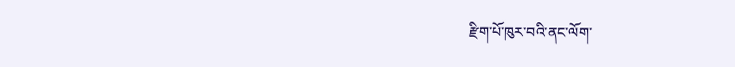རྫིག་པོ་ཁུར་བའི་ནང་ལོག་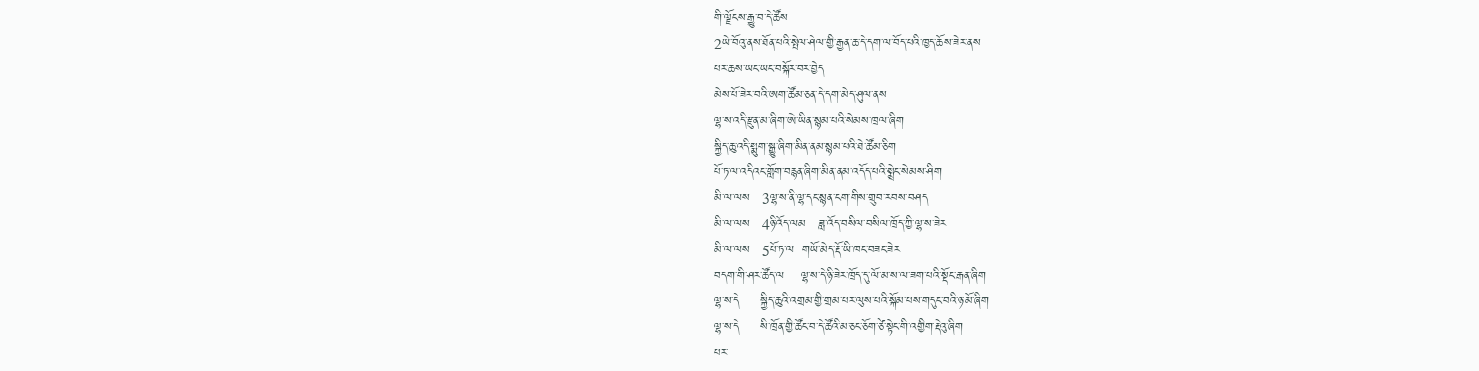གི་ལྗོངས་རྒྱུ་བ་དེ་ཚོས
2ཡེ་བོའུ་ནས་ཐོན་པའི་སྤེལ་ཤེལ་གྱི་རྒྱན་ཆ་དེ་དག་ལ་བོད་པའི་ཁྱད་ཆོས་ཟེར་ནས
པར་ཆས་ཡང་ཡང་བསྐོར་བར་བྱེད
མེས་པོ་ཟེར་བའི་ཨག་ཚོམ་ཅན་དེ་དག་མེད་ཤུལ་ནས
ལྷ་ས་འདི་རྫུན་མ་ཞིག་ཨེ་ཡིན་སྙམ་པའི་སེམས་ཁྲལ་ཞིག
སྐྱིད་ཆུ་འདི་སྨུག་སྒྱུ་ཞིག་མིན་ནམ་སྙམ་པའི་ཐེ་ཚོམ་ཅིག
པོ་ཏ་ལ་འདིའང་གློག་བརྙན་ཞིག་མིན་ནམ་འདོད་པའི་སྨྲེང་སེམས་ཤིག
མི་ལ་ལས   3ལྷ་ས་ནི་ལྷ་དང་སྙན་ངག་གིས་གྲུབ་རབས་བཤད
མི་ལ་ལས   4ཉི་འོད་ལམ   ཟླ་འོད་བསིལ་བསིལ་ཁྲོད་ཀྱི་ལྷ་ས་ཟེར
མི་ལ་ལས   5པོ་ཏ་ལ  གཡོ་མེད་རྡོ་ཡི་ཁང་བཟང་ཟེར
བདག་གི་ཤར་ཚོད་ལ    ལྷ་ས་དེ་ཉི་ཟེར་ཁྲོད་དུ་ལོ་མ་ས་ལ་ཟག་པའི་སྡོང་རྒན་ཞིག
ལྷ་ས་དེ     སྐྱིད་ཆུའི་འགྲམ་གྱི་གྲམ་པར་ལུས་པའི་སྐོམ་པས་གདུང་བའི་ཉ་མོ་ཞིག
ལྷ་ས་དེ     སི་ཁྲོན་གྱི་ཚོང་བ་དེ་ཚོའི་མ་ཅང་ཅོག་ཙེ་སྟེང་གི་འགྱིག་རྡེའུ་ཞིག
པར་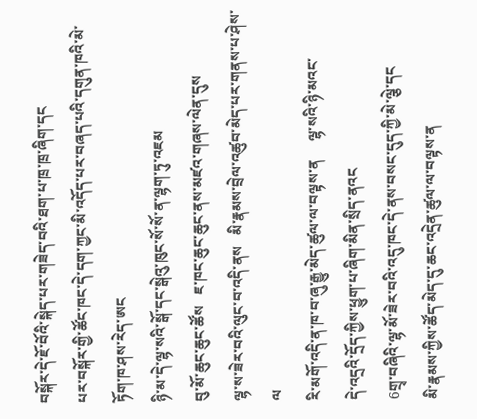བསྐོར་དེ་ཇོ་བོའི་སྐེད་པར་གཟེད་བའི་ཐག་པ་ཁྲ་ཁྲ་ཞིག་དང
པར་བསྐོར་གྱི་ཚོང་ཁང་དེ་དག་ཀྱང་མི་འདོད་པར་བཞད་པའི་དགུན་ཁའི་མེ་ཏོག་ཁ་ཤས་རེད་ཨང
ཉི་མ་དེ་ལྷ་སའི་སྒོ་དང་སྒེའུ་ཁུང་སོ་སོ་ན་ལྷག་ཏུ་འཇམ
བུ་མོ་ཆུང་ཆུང་ཚོས   ཇ་ཁང་ཆུང་ཆུང་ནས་མཛའ་གཞས་ལེན་དུས
ལྷ་ས་ཟེར་བའི་ལུང་བ་འདི་ནས   མི་རྣམས་བྲེལ་འཚུབ་མེད་པར་གནས་པ་ཤེས་ལ
རི་མགོ་འདི་ན་ཁ་བ་ཞུ་རྒྱུ་མེད་ཚུལ་ལ་བལྟས་ན     ལྷ་སའི་ཉི་མའང་
དེ་འདྲའི་དྲོད་ཀྱིས་ཕྱུག་པ་ཞིག་མིན་སྲིད་ནའང
6གྲྭ་བཞིའི་ལྷ་མོ་ཟེར་བའི་འདུ་ཁང་དེ་ནས་བསང་དུད་ཀྱི་མེ་ལྕེ་དང
མི་རྣམས་ཀྱིས་ཚོད་མེད་དུ་ཆང་འདྲེན་ཚུལ་ལ་བལྟས་ན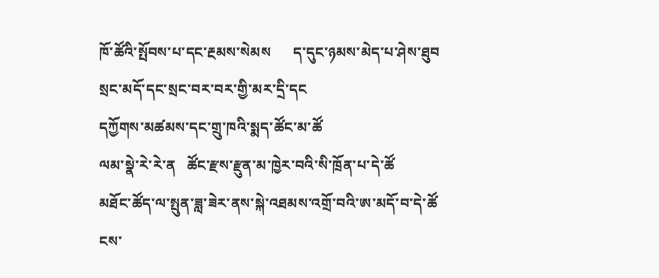ཁོ་ཚོའི་སྤོབས་པ་དང་རྔམས་སེམས      ད་དུང་ཉམས་མེད་པ་ཤེས་ཐུབ
སྲང་མདོ་དང་སྲང་བར་བར་གྱི་མར་དྲི་དང
དཀྱོགས་མཚམས་དང་གྲུ་ཁའི་སྨད་ཚོང་མ་ཚོ
ལམ་སྣེ་རེ་རེ་ན   ཚོང་རྫས་རྫུན་མ་ཁྱེར་བའི་སི་ཁྲོན་པ་དེ་ཚོ
མཐོང་ཚོད་ལ་སྤུན་ཟླ་ཟེར་ནས་སྐེ་འཐམས་འགྲོ་བའི་ཨ་མདོ་བ་དེ་ཚོ
ངས་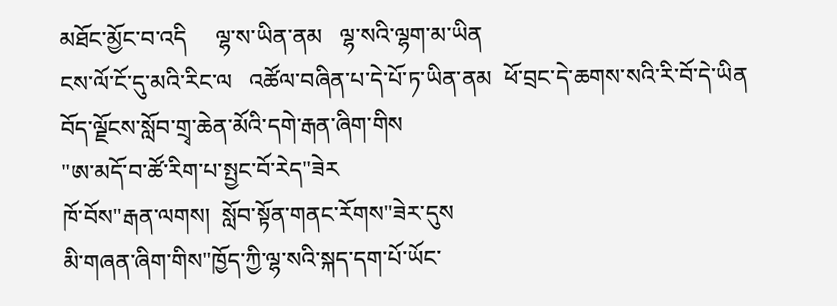མཐོང་མྱོང་བ་འདི     ལྷ་ས་ཡིན་ནམ   ལྷ་སའི་ལྷག་མ་ཡིན
ངས་ལོ་ངོ་དུ་མའི་རིང་ལ   འཚོལ་བཞིན་པ་དེ་པོ་ཏ་ཡིན་ནམ  ཕོ་བྲང་དེ་ཆགས་སའི་རི་བོ་དེ་ཡིན
བོད་ལྗོངས་སློབ་གྲྭ་ཆེན་མོའི་དགེ་རྒན་ཞིག་གིས
"ཨ་མདོ་བ་ཚོ་རིག་པ་སྤྱང་བོ་རེད"ཟེར
ཁོ་བོས"རྒན་ལགས།  སློབ་སྟོན་གནང་རོགས"ཟེར་དུས
མི་གཞན་ཞིག་གིས"ཁྱོད་ཀྱི་ལྷ་སའི་སྐད་དག་པོ་ཡོང་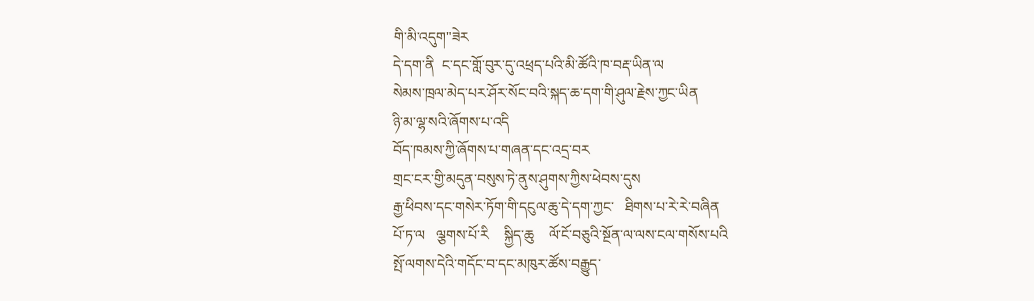གི་མི་འདུག"ཟེར
དེ་དག་ནི  ང་དང་གློ་བུར་དུ་འཕྲད་པའི་མི་ཚོའི་ཁ་བརྡ་ཡིན་ལ
སེམས་ཁྲལ་མེད་པར་ཤོར་སོང་བའི་སྐད་ཆ་དག་གི་ཤུལ་རྗེས་ཀྱང་ཡིན
ཉི་མ་ལྷ་སའི་ཞོགས་པ་འདི
བོད་ཁམས་ཀྱི་ཞོགས་པ་གཞན་དང་འདྲ་བར
གྲང་ངར་གྱི་མདུན་བསུས་ཏེ་ནུས་ཤུགས་ཀྱིས་ཕེབས་དུས
རྒྱ་ཕིབས་དང་གསེར་ཏོག་གི་དངུལ་ཆུ་དེ་དག་ཀྱང་   ཐིགས་པ་རེ་རེ་བཞིན
པོ་ཏ་ལ   ལྕགས་པོ་རི    སྐྱིད་ཆུ    ལོ་ངོ་བཅུའི་སྔོན་ལ་ལས་ངལ་གསོས་པའི
སྤོ་ལགས་དེའི་གདོང་བ་དང་མཁུར་ཚོས་བརྒྱུད་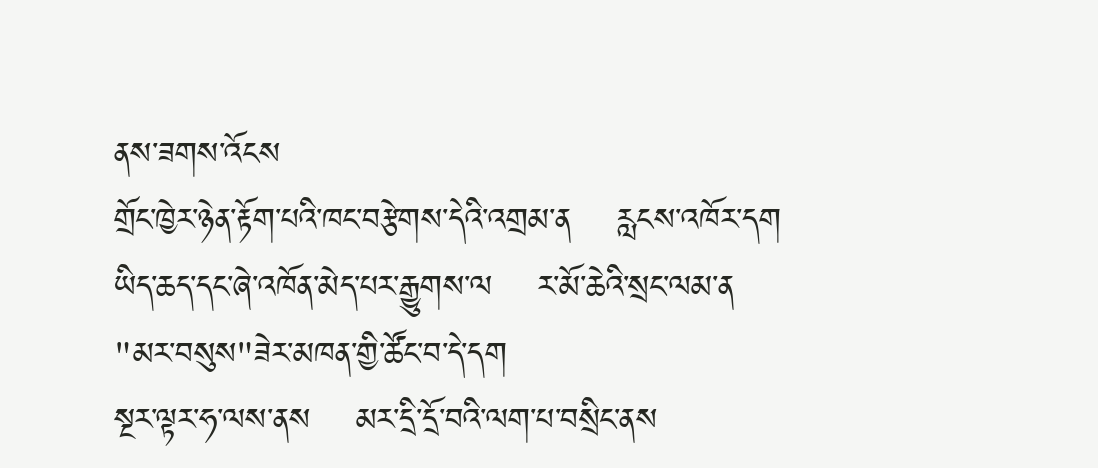ནས་ཟགས་འོངས
གྲོང་ཁྱེར་ཉེན་རྟོག་པའི་ཁང་བརྩེགས་དེའི་འགྲམ་ན    རླངས་འཁོར་དག
ཡིད་ཆད་དང་ཞེ་འཁོན་མེད་པར་རྒྱུགས་ལ    ར་མོ་ཆེའི་སྲང་ལམ་ན
"མར་བསུས"ཟེར་མཁན་གྱི་ཚོང་བ་དེ་དག
སྔར་ལྟར་ཧ་ལས་ནས    མར་དྲི་དྲོ་བའི་ལག་པ་བསྲིང་ནས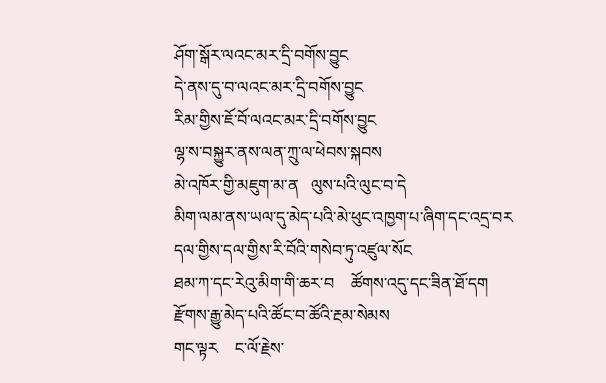ཤོག་སྒོར་ལའང་མར་དྲི་བགོས་བྱུང
དེ་ནས་དུ་བ་ལའང་མར་དྲི་བགོས་བྱུང
རིམ་གྱིས་ཇོ་བོ་ལའང་མར་དྲི་བགོས་བྱུང
ལྷ་ས་བསྐྱུར་ནས་ལན་ཀྲུ་ལ་ཕེབས་སྐབས
མེ་འཁོར་གྱི་མཇུག་མ་ན   ལུས་པའི་ལུང་བ་དེ
མིག་ལམ་ནས་ཡལ་དུ་མེད་པའི་མེ་ཕུང་འཁྱག་པ་ཞིག་དང་འདྲ་བར
དལ་གྱིས་དལ་གྱིས་རི་བོའི་གསེབ་ཏུ་འཛུལ་སོང
ཐམ་ཀ་དང་རེའུ་མིག་གི་ཆར་བ    ཚོགས་འདུ་དང་ཟིན་ཐོ་དག
རྫོགས་རྒྱུ་མེད་པའི་ཚོང་བ་ཚོའི་རྔམ་སེམས
གང་ལྟར    ང་ལོ་རྗེས་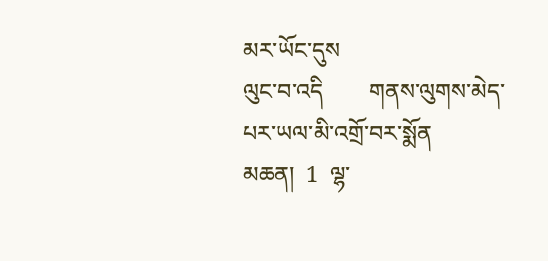མར་ཡོང་དུས
ལུང་བ་འདི        གནས་ལུགས་མེད་པར་ཡལ་མི་འགྲོ་བར་སྨོན
མཆན།  1  ལྷ་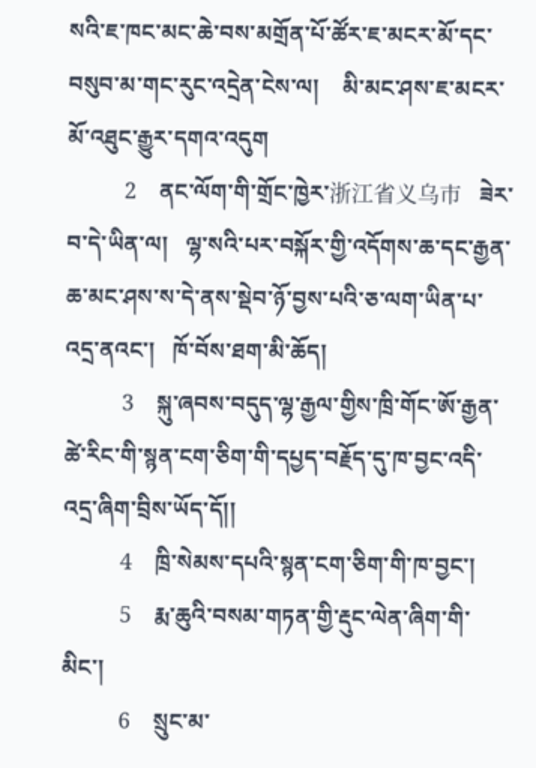སའི་ཇ་ཁང་མང་ཆེ་བས་མགྲོན་པོ་ཚོར་ཇ་མངར་མོ་དང་བསུབ་མ་གང་རུང་འདྲེན་ངེས་ལ།    མི་མང་ཤས་ཇ་མངར་མོ་འཐུང་རྒྱུར་དགའ་འདུག
          2    ནང་ལོག་གི་གྲོང་ཁྱེར་浙江省义乌市   ཟེར་བ་དེ་ཡིན་ལ།   ལྷ་སའི་པར་བསྐོར་གྱི་འདོགས་ཆ་དང་རྒྱན་ཆ་མང་ཤས་ས་དེ་ནས་སྡེབ་ཉོ་བྱས་པའི་ཅ་ལག་ཡིན་པ་འདྲ་ནའང་།   ཁོ་བོས་ཐག་མི་ཆོད།
          3    སྐུ་ཞབས་བདུད་ལྷ་རྒྱལ་གྱིས་ཁྲི་གོང་ཨོ་རྒྱན་ཚེ་རིང་གི་སྙན་ངག་ཅིག་གི་དཔྱད་བརྗོད་དུ་ཁ་བྱང་འདི་འདྲ་ཞིག་བྲིས་ཡོད་དོ།།
          4    ཁྲི་སེམས་དཔའི་སྙན་ངག་ཅིག་གི་ཁ་བྱང་།
          5    རྨ་ཆུའི་བསམ་གཏན་གྱི་རྡུང་ལེན་ཞིག་གི་མིང་།
          6    སྲུང་མ་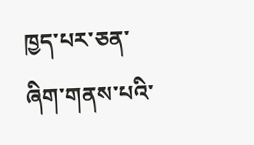ཁྱད་པར་ཅན་ཞིག་གནས་པའི་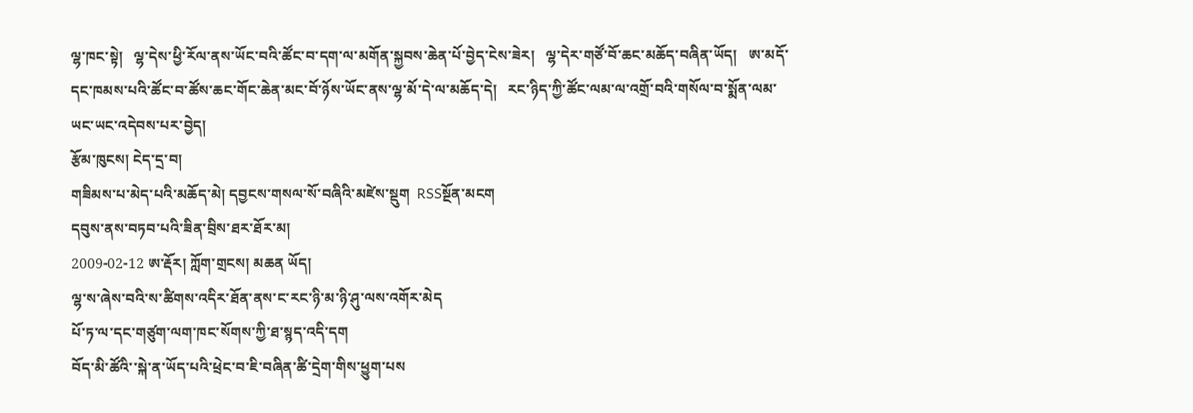ལྷ་ཁང་སྟེ།   ལྷ་དེས་ཕྱི་རོལ་ནས་ཡོང་བའི་ཚོང་བ་དག་ལ་མགོན་སྐྱབས་ཆེན་པོ་བྱེད་ངེས་ཟེར།   ལྷ་དེར་གཙོ་བོ་ཆང་མཆོད་བཞིན་ཡོད།   ཨ་མདོ་དང་ཁམས་པའི་ཚོང་བ་ཚོས་ཆང་གོང་ཆེན་མང་བོ་ཉོས་ཡོང་ནས་ལྷ་མོ་དེ་ལ་མཆོད་དེ།   རང་ཉིད་ཀྱི་ཚོང་ལམ་ལ་འགྲོ་བའི་གསོལ་བ་སྨོན་ལམ་ཡང་ཡང་འདེབས་པར་བྱེད།
རྩོམ་ཁུངས། ངེད་དྲ་བ།
གཟིམས་པ་མེད་པའི་མཆོད་མེ། དབྱངས་གསལ་སོ་བཞིའི་མཛེས་སྡུག  RSSསྔོན་མངག
དབུས་ནས་བཏབ་པའི་ཟིན་བྲིས་ཐར་ཐོར་མ།
2009-02-12 ཨ་རྡོར། ཀློག་གྲངས། མཆན ཡོད།
ལྷ་ས་ཞེས་བའི་ས་ཚིགས་འདིར་ཐོན་ནས་ང་རང་ཉི་མ་ཉི་ཤུ་ལས་འགོར་མེད
པོ་ཏ་ལ་དང་གཙུག་ལག་ཁང་སོགས་ཀྱི་ཐ་སྙད་འདི་དག
བོད་མི་ཚོའི་་སྐེ་ན་ཡོད་པའི་ཕྲེང་བ་ཇི་བཞིན་ཚི་དྲེག་གིས་ཕྱུག་པས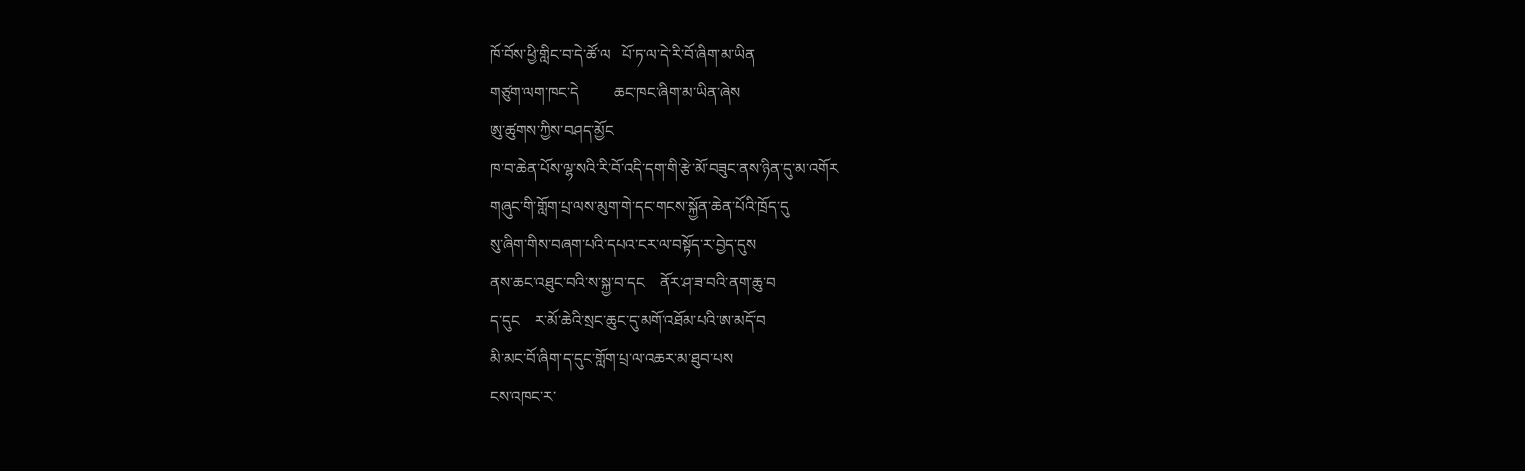ཁོ་བོས་ཕྱི་གླིང་བ་དེ་ཚོ་ལ   པོ་ཏ་ལ་དེ་རི་བོ་ཞིག་མ་ཡིན
གཙུག་ལག་ཁང་དེ         ཆང་ཁང་ཞིག་མ་ཡིན་ཞེས
ཨུ་ཚུགས་ཀྱིས་བཤད་མྱོང
ཁ་བ་ཆེན་པོས་ལྷ་སའི་རི་བོ་འདི་དག་གི་རྩེ་མོ་བཟུང་ནས་ཉིན་དུ་མ་འགོར
གཞུང་གི་གློག་པྲ་ལས་མུག་གེ་དང་གངས་སྐྱོན་ཆེན་པོའི་ཁྲོད་དུ
སུ་ཞིག་གིས་བཞག་པའི་དཔའ་ངར་ལ་བསྟོད་ར་བྱེད་དུས
ནས་ཆང་འཐུང་བའི་ས་སྐྱ་བ་དང    ནོར་ཤ་ཟ་བའི་ནག་ཆུ་བ
ད་དུང    ར་མོ་ཆེའི་སྲང་ཆུང་དུ་མགོ་འཐོམ་པའི་ཨ་མདོ་བ
མི་མང་བོ་ཞིག་ད་དུང་གློག་པྲ་ལ་འཆར་མ་ཐུབ་པས
ངས་འཁང་ར་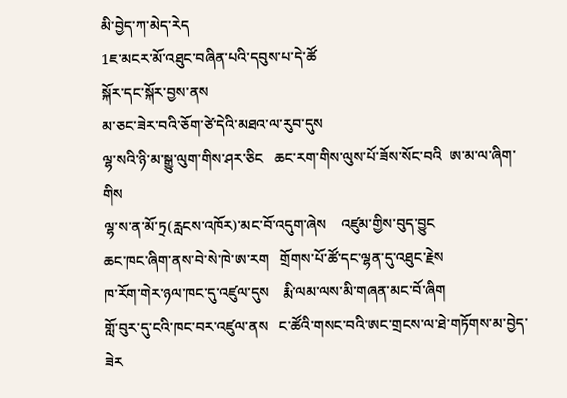མི་བྱེད་ཀ་མེད་རེད
1ཇ་མངར་མོ་འཐུང་བཞིན་པའི་དབུས་པ་དེ་ཚོ
སྐོར་དང་སྐོར་བྱས་ནས
མ་ཅང་ཟེར་བའི་ཅོག་ཙེ་དེའི་མཐའ་ལ་རུབ་དུས
ལྷ་སའི་ཉི་མ་སྒྱུ་ལུག་གིས་ཤར་ཅིང   ཆང་རག་གིས་ལུས་པོ་ཟོས་སོང་བའི  ཨ་མ་ལ་ཞིག་གིས
ལྷ་ས་ན་མོ་ཏྲ(རླངས་འཁོར)་མང་བོ་འདུག་ཞེས    འཛུམ་གྱིས་བུད་བྱུང
ཆང་ཁང་ཞིག་ནས་བེ་སེ་ཁེ་ཨ་རག   གྲོགས་པོ་ཚོ་དང་ལྷན་དུ་འཐུང་རྗེས
ཁ་རོག་གེར་ཉལ་ཁང་དུ་འཛུལ་དུས    རྨི་ལམ་ལས་མི་གཞན་མང་བོ་ཞིག
གློ་བུར་དུ་ངའི་ཁང་བར་འཛུལ་ནས   ང་ཚོའི་གསང་བའི་ཨང་གྲངས་ལ་ཐེ་གཏོགས་མ་བྱེད་ཟེར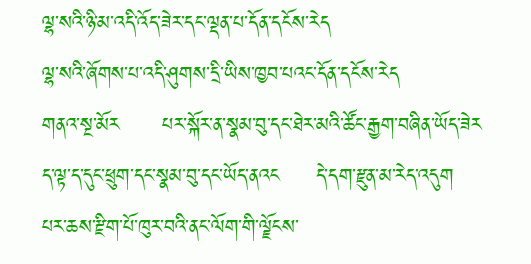ལྷ་སའི་ཉི་མ་འདི་འོད་ཟེར་དང་ལྡན་པ་དོན་དངོས་རེད
ལྷ་སའི་ཞོགས་པ་འདི་ཤུགས་དྲི་ཡིས་ཁྱབ་པའང་དོན་དངོས་རེད
གནའ་སྔ་མོར      པར་སྐོར་ན་སྣམ་བུ་དང་ཐེར་མའི་ཚོང་རྒྱག་བཞིན་ཡོད་ཟེར
ད་ལྟ་ད་དུང་ཕྲུག་དང་སྣམ་བུ་དང་ཡོད་ནའང     དེ་དག་རྫུན་མ་རེད་འདུག
པར་ཆས་རྫིག་པོ་ཁུར་བའི་ནང་ལོག་གི་ལྗོངས་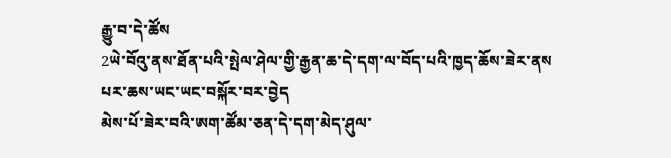རྒྱུ་བ་དེ་ཚོས
2ཡེ་བོའུ་ནས་ཐོན་པའི་སྤེལ་ཤེལ་གྱི་རྒྱན་ཆ་དེ་དག་ལ་བོད་པའི་ཁྱད་ཆོས་ཟེར་ནས
པར་ཆས་ཡང་ཡང་བསྐོར་བར་བྱེད
མེས་པོ་ཟེར་བའི་ཨག་ཚོམ་ཅན་དེ་དག་མེད་ཤུལ་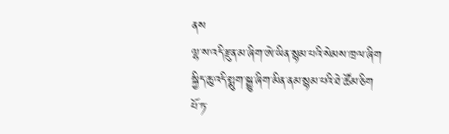ནས
ལྷ་ས་འདི་རྫུན་མ་ཞིག་ཨེ་ཡིན་སྙམ་པའི་སེམས་ཁྲལ་ཞིག
སྐྱིད་ཆུ་འདི་སྨུག་སྒྱུ་ཞིག་མིན་ནམ་སྙམ་པའི་ཐེ་ཚོམ་ཅིག
པོ་ཏ་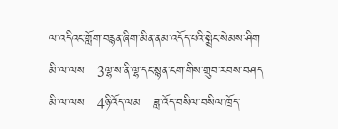ལ་འདིའང་གློག་བརྙན་ཞིག་མིན་ནམ་འདོད་པའི་སྨྲེང་སེམས་ཤིག
མི་ལ་ལས   3ལྷ་ས་ནི་ལྷ་དང་སྙན་ངག་གིས་གྲུབ་རབས་བཤད
མི་ལ་ལས   4ཉི་འོད་ལམ   ཟླ་འོད་བསིལ་བསིལ་ཁྲོད་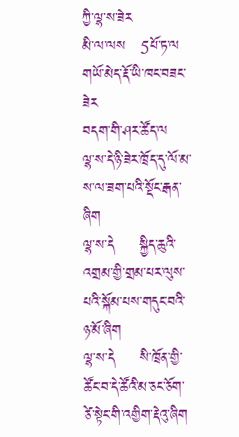ཀྱི་ལྷ་ས་ཟེར
མི་ལ་ལས   5པོ་ཏ་ལ  གཡོ་མེད་རྡོ་ཡི་ཁང་བཟང་ཟེར
བདག་གི་ཤར་ཚོད་ལ    ལྷ་ས་དེ་ཉི་ཟེར་ཁྲོད་དུ་ལོ་མ་ས་ལ་ཟག་པའི་སྡོང་རྒན་ཞིག
ལྷ་ས་དེ     སྐྱིད་ཆུའི་འགྲམ་གྱི་གྲམ་པར་ལུས་པའི་སྐོམ་པས་གདུང་བའི་ཉ་མོ་ཞིག
ལྷ་ས་དེ     སི་ཁྲོན་གྱི་ཚོང་བ་དེ་ཚོའི་མ་ཅང་ཅོག་ཙེ་སྟེང་གི་འགྱིག་རྡེའུ་ཞིག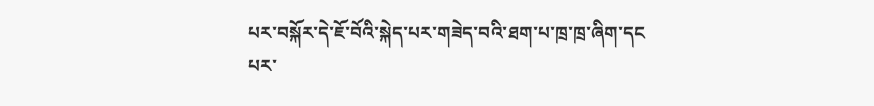པར་བསྐོར་དེ་ཇོ་བོའི་སྐེད་པར་གཟེད་བའི་ཐག་པ་ཁྲ་ཁྲ་ཞིག་དང
པར་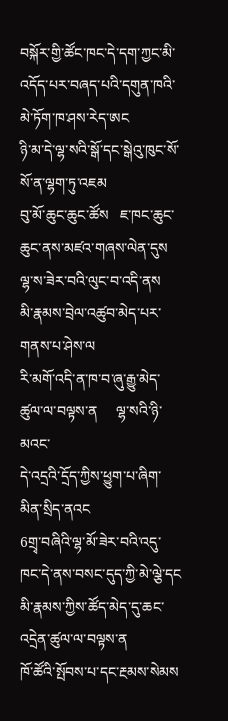བསྐོར་གྱི་ཚོང་ཁང་དེ་དག་ཀྱང་མི་འདོད་པར་བཞད་པའི་དགུན་ཁའི་མེ་ཏོག་ཁ་ཤས་རེད་ཨང
ཉི་མ་དེ་ལྷ་སའི་སྒོ་དང་སྒེའུ་ཁུང་སོ་སོ་ན་ལྷག་ཏུ་འཇམ
བུ་མོ་ཆུང་ཆུང་ཚོས   ཇ་ཁང་ཆུང་ཆུང་ནས་མཛའ་གཞས་ལེན་དུས
ལྷ་ས་ཟེར་བའི་ལུང་བ་འདི་ནས   མི་རྣམས་བྲེལ་འཚུབ་མེད་པར་གནས་པ་ཤེས་ལ
རི་མགོ་འདི་ན་ཁ་བ་ཞུ་རྒྱུ་མེད་ཚུལ་ལ་བལྟས་ན     ལྷ་སའི་ཉི་མའང་
དེ་འདྲའི་དྲོད་ཀྱིས་ཕྱུག་པ་ཞིག་མིན་སྲིད་ནའང
6གྲྭ་བཞིའི་ལྷ་མོ་ཟེར་བའི་འདུ་ཁང་དེ་ནས་བསང་དུད་ཀྱི་མེ་ལྕེ་དང
མི་རྣམས་ཀྱིས་ཚོད་མེད་དུ་ཆང་འདྲེན་ཚུལ་ལ་བལྟས་ན
ཁོ་ཚོའི་སྤོབས་པ་དང་རྔམས་སེམས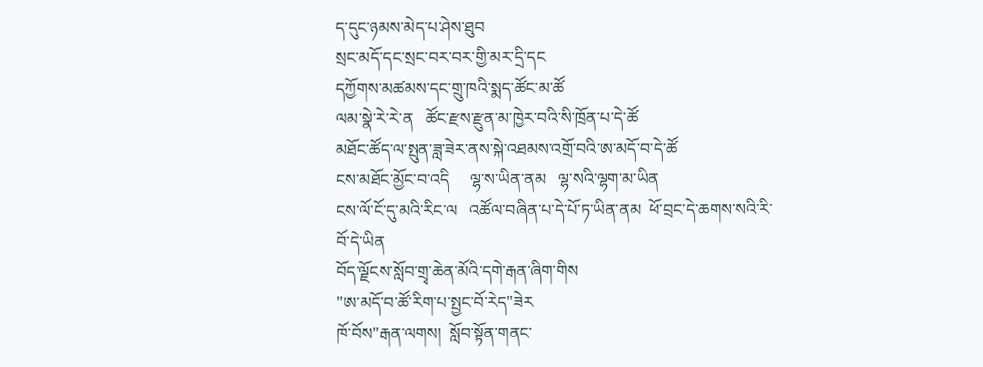ད་དུང་ཉམས་མེད་པ་ཤེས་ཐུབ
སྲང་མདོ་དང་སྲང་བར་བར་གྱི་མར་དྲི་དང
དཀྱོགས་མཚམས་དང་གྲུ་ཁའི་སྨད་ཚོང་མ་ཚོ
ལམ་སྣེ་རེ་རེ་ན   ཚོང་རྫས་རྫུན་མ་ཁྱེར་བའི་སི་ཁྲོན་པ་དེ་ཚོ
མཐོང་ཚོད་ལ་སྤུན་ཟླ་ཟེར་ནས་སྐེ་འཐམས་འགྲོ་བའི་ཨ་མདོ་བ་དེ་ཚོ
ངས་མཐོང་མྱོང་བ་འདི     ལྷ་ས་ཡིན་ནམ   ལྷ་སའི་ལྷག་མ་ཡིན
ངས་ལོ་ངོ་དུ་མའི་རིང་ལ   འཚོལ་བཞིན་པ་དེ་པོ་ཏ་ཡིན་ནམ  ཕོ་བྲང་དེ་ཆགས་སའི་རི་བོ་དེ་ཡིན
བོད་ལྗོངས་སློབ་གྲྭ་ཆེན་མོའི་དགེ་རྒན་ཞིག་གིས
"ཨ་མདོ་བ་ཚོ་རིག་པ་སྤྱང་བོ་རེད"ཟེར
ཁོ་བོས"རྒན་ལགས།  སློབ་སྟོན་གནང་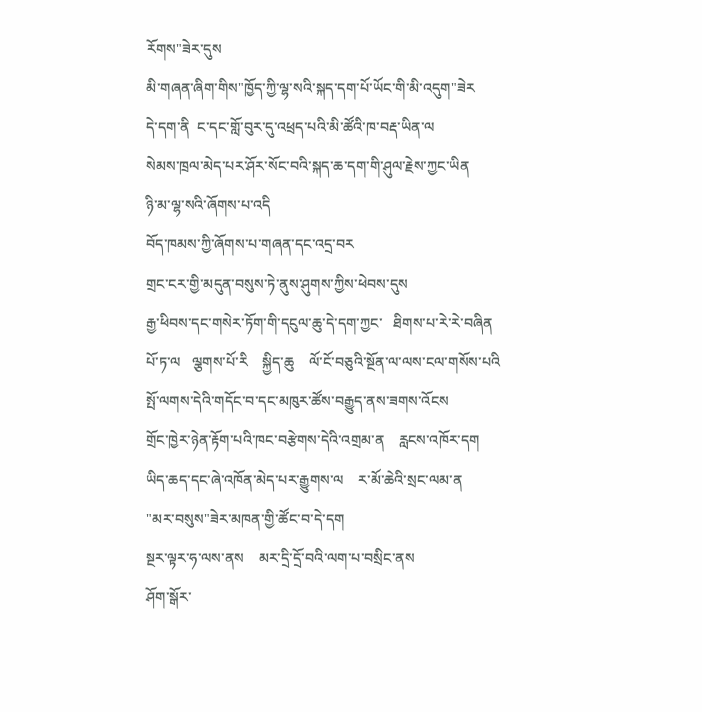རོགས"ཟེར་དུས
མི་གཞན་ཞིག་གིས"ཁྱོད་ཀྱི་ལྷ་སའི་སྐད་དག་པོ་ཡོང་གི་མི་འདུག"ཟེར
དེ་དག་ནི  ང་དང་གློ་བུར་དུ་འཕྲད་པའི་མི་ཚོའི་ཁ་བརྡ་ཡིན་ལ
སེམས་ཁྲལ་མེད་པར་ཤོར་སོང་བའི་སྐད་ཆ་དག་གི་ཤུལ་རྗེས་ཀྱང་ཡིན
ཉི་མ་ལྷ་སའི་ཞོགས་པ་འདི
བོད་ཁམས་ཀྱི་ཞོགས་པ་གཞན་དང་འདྲ་བར
གྲང་ངར་གྱི་མདུན་བསུས་ཏེ་ནུས་ཤུགས་ཀྱིས་ཕེབས་དུས
རྒྱ་ཕིབས་དང་གསེར་ཏོག་གི་དངུལ་ཆུ་དེ་དག་ཀྱང་   ཐིགས་པ་རེ་རེ་བཞིན
པོ་ཏ་ལ   ལྕགས་པོ་རི    སྐྱིད་ཆུ    ལོ་ངོ་བཅུའི་སྔོན་ལ་ལས་ངལ་གསོས་པའི
སྤོ་ལགས་དེའི་གདོང་བ་དང་མཁུར་ཚོས་བརྒྱུད་ནས་ཟགས་འོངས
གྲོང་ཁྱེར་ཉེན་རྟོག་པའི་ཁང་བརྩེགས་དེའི་འགྲམ་ན    རླངས་འཁོར་དག
ཡིད་ཆད་དང་ཞེ་འཁོན་མེད་པར་རྒྱུགས་ལ    ར་མོ་ཆེའི་སྲང་ལམ་ན
"མར་བསུས"ཟེར་མཁན་གྱི་ཚོང་བ་དེ་དག
སྔར་ལྟར་ཧ་ལས་ནས    མར་དྲི་དྲོ་བའི་ལག་པ་བསྲིང་ནས
ཤོག་སྒོར་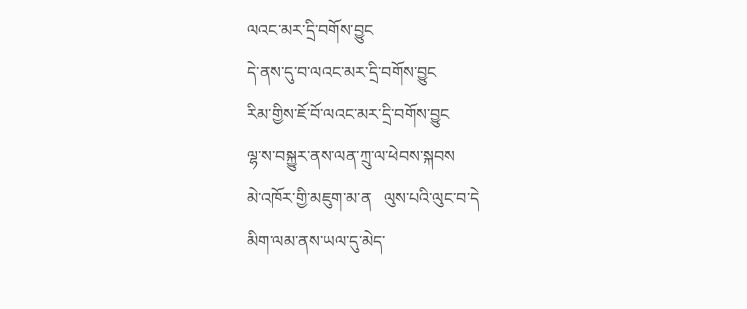ལའང་མར་དྲི་བགོས་བྱུང
དེ་ནས་དུ་བ་ལའང་མར་དྲི་བགོས་བྱུང
རིམ་གྱིས་ཇོ་བོ་ལའང་མར་དྲི་བགོས་བྱུང
ལྷ་ས་བསྐྱུར་ནས་ལན་ཀྲུ་ལ་ཕེབས་སྐབས
མེ་འཁོར་གྱི་མཇུག་མ་ན   ལུས་པའི་ལུང་བ་དེ
མིག་ལམ་ནས་ཡལ་དུ་མེད་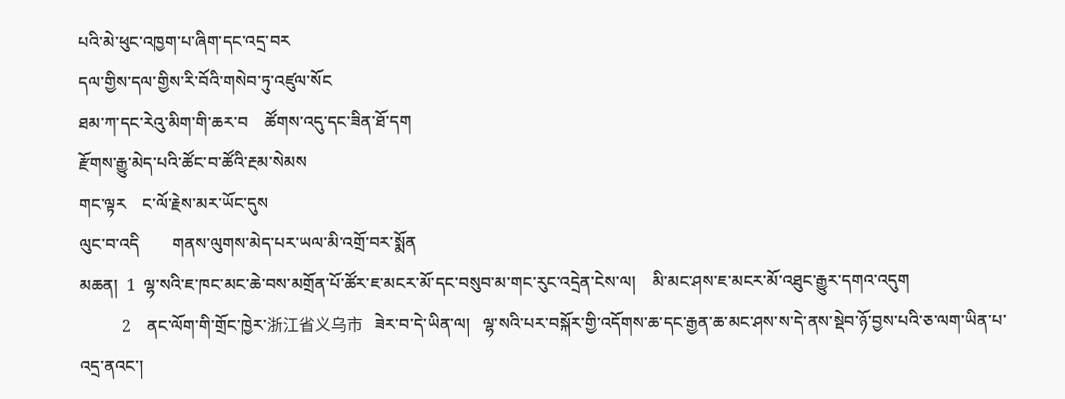པའི་མེ་ཕུང་འཁྱག་པ་ཞིག་དང་འདྲ་བར
དལ་གྱིས་དལ་གྱིས་རི་བོའི་གསེབ་ཏུ་འཛུལ་སོང
ཐམ་ཀ་དང་རེའུ་མིག་གི་ཆར་བ    ཚོགས་འདུ་དང་ཟིན་ཐོ་དག
རྫོགས་རྒྱུ་མེད་པའི་ཚོང་བ་ཚོའི་རྔམ་སེམས
གང་ལྟར    ང་ལོ་རྗེས་མར་ཡོང་དུས
ལུང་བ་འདི        གནས་ལུགས་མེད་པར་ཡལ་མི་འགྲོ་བར་སྨོན
མཆན།  1  ལྷ་སའི་ཇ་ཁང་མང་ཆེ་བས་མགྲོན་པོ་ཚོར་ཇ་མངར་མོ་དང་བསུབ་མ་གང་རུང་འདྲེན་ངེས་ལ།    མི་མང་ཤས་ཇ་མངར་མོ་འཐུང་རྒྱུར་དགའ་འདུག
          2    ནང་ལོག་གི་གྲོང་ཁྱེར་浙江省义乌市   ཟེར་བ་དེ་ཡིན་ལ།   ལྷ་སའི་པར་བསྐོར་གྱི་འདོགས་ཆ་དང་རྒྱན་ཆ་མང་ཤས་ས་དེ་ནས་སྡེབ་ཉོ་བྱས་པའི་ཅ་ལག་ཡིན་པ་འདྲ་ནའང་།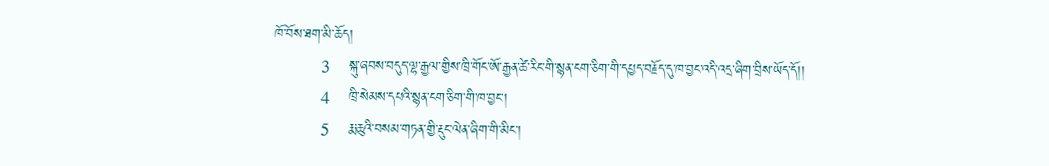ཁོ་བོས་ཐག་མི་ཆོད།
          3    སྐུ་ཞབས་བདུད་ལྷ་རྒྱལ་གྱིས་ཁྲི་གོང་ཨོ་རྒྱན་ཚེ་རིང་གི་སྙན་ངག་ཅིག་གི་དཔྱད་བརྗོད་དུ་ཁ་བྱང་འདི་འདྲ་ཞིག་བྲིས་ཡོད་དོ།།
          4    ཁྲི་སེམས་དཔའི་སྙན་ངག་ཅིག་གི་ཁ་བྱང་།
          5    རྨ་ཆུའི་བསམ་གཏན་གྱི་རྡུང་ལེན་ཞིག་གི་མིང་།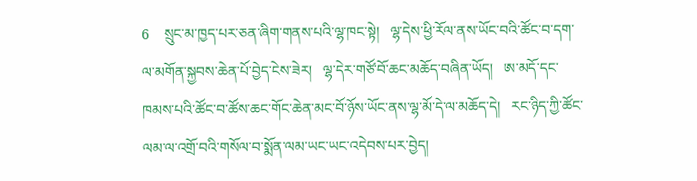6    སྲུང་མ་ཁྱད་པར་ཅན་ཞིག་གནས་པའི་ལྷ་ཁང་སྟེ།   ལྷ་དེས་ཕྱི་རོལ་ནས་ཡོང་བའི་ཚོང་བ་དག་ལ་མགོན་སྐྱབས་ཆེན་པོ་བྱེད་ངེས་ཟེར།   ལྷ་དེར་གཙོ་བོ་ཆང་མཆོད་བཞིན་ཡོད།   ཨ་མདོ་དང་ཁམས་པའི་ཚོང་བ་ཚོས་ཆང་གོང་ཆེན་མང་བོ་ཉོས་ཡོང་ནས་ལྷ་མོ་དེ་ལ་མཆོད་དེ།   རང་ཉིད་ཀྱི་ཚོང་ལམ་ལ་འགྲོ་བའི་གསོལ་བ་སྨོན་ལམ་ཡང་ཡང་འདེབས་པར་བྱེད།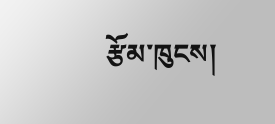རྩོམ་ཁུངས།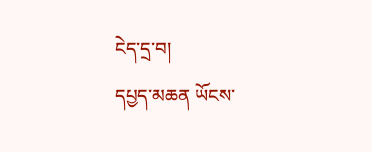ངེད་དྲ་བ།
དཔྱད་མཆན ཡོངས་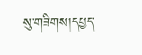སུ་གཟིགས།དཔྱད་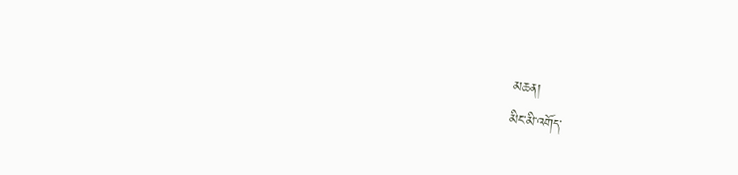མཆན།
མིང་མི་འགོད་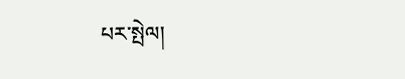པར་སྤེལ།